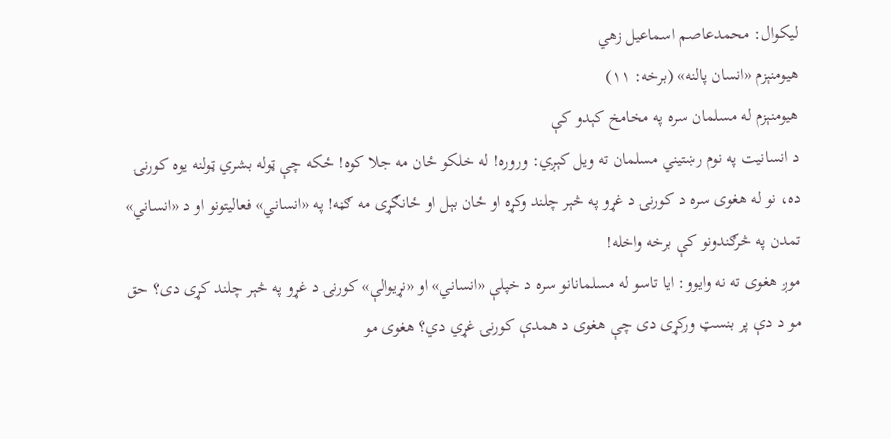لیکوال: محمدعاصم اسماعیل زهي
هیومنېزم «انسان پالنه» (برخه: ۱۱)
هیومنېزم له مسلمان سره په مخامخ کېدو کې
د انسانیت په نوم رښتیني مسلمان ته ویل کېږي: وروره! له خلکو ځان مه جلا کوه! ځکه چې ټوله بشري ټولنه یوه کورنۍ ده، نو له هغوی سره د کورنۍ د غړو په څېر چلند وکړه او ځان بېل او ځانګړی مه ګڼه! په «انساني» فعالیتونو او د «انساني» تمدن په څرګندونو کې برخه واخله!
موږ هغوی ته نه وایوو: ایا تاسو له مسلمانانو سره د خپلې «انساني» او «نړيوالې» کورنۍ د غړو په څېر چلند کړی دی؟ حق مو د دې پر بنسټ ورکړی دی چې هغوی د همدې کورنۍ غړي دي؟ هغوی مو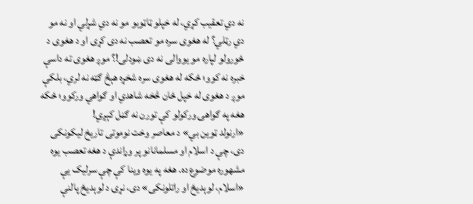نه دي تعقیب کړي، له خپلو ټاټوبو مو نه دي شړلي او نه مو دي رټلي؟ له هغوی سره مو تعصب نه دی کړی او د هغوی د ځورولو لپاره مو یووالی نه دی ښودلی!؟ موږ هغوی ته داسې خبره نه کوو؛ ځکه له هغوی سره شخړه هېڅ ګټه نه لري، بلکې موږ د هغوی له خپل ځان څخه شاهدي او ګواهي ورکوو؛ ځکه هغه په ګواهۍ ورکولو کې تورن نه ګڼل کېږي!
«ارنولد ټوین بي» د معاصر وخت نوموتی تاریخ لیکونکی دی، چې د اسلام او مسلمانانو پر وړاندې د هغه تعصب یوه مشهوره موضوع ده. هغه په یوه وینا کې چې سرلیک یې «اسلام، لوېدیځ او راتلونکی» دی، نړۍ د لوېدیځ پالنې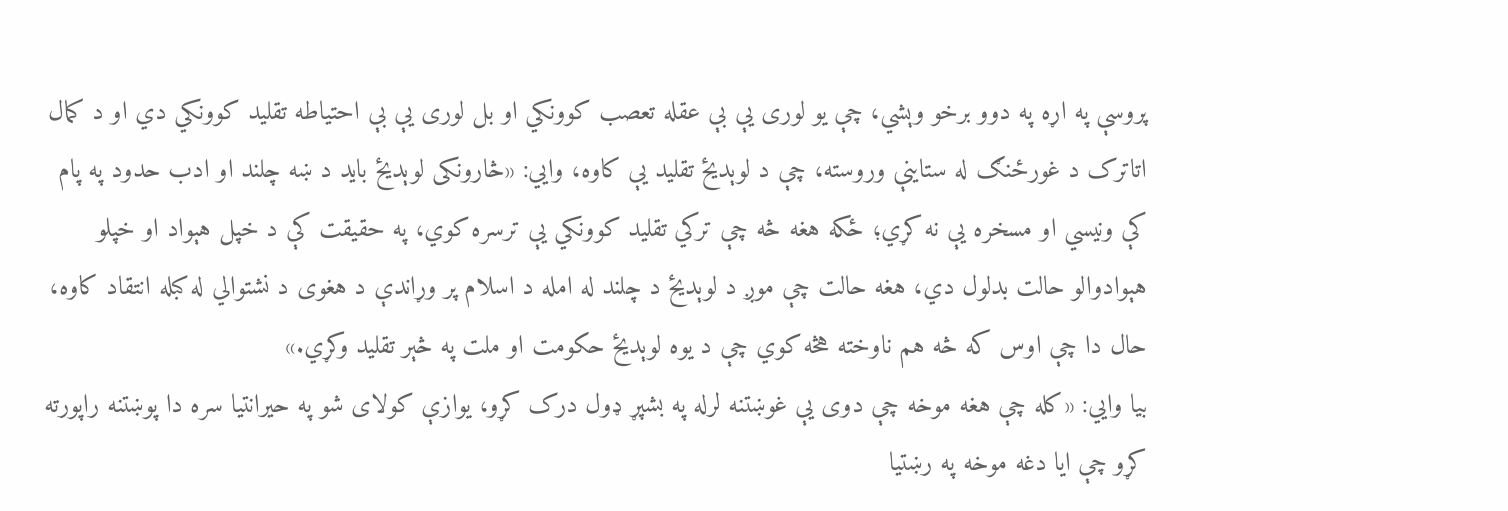پروسې په اړه په دوو برخو وېشي، چې یو لوری یې بې عقله تعصب کوونکي او بل لوری يې بې احتیاطه تقلید کوونکي دي او د کمال اتاترک د غورځنګ له ستاینې وروسته، چې د لوېدیځ تقلید یې کاوه، وايي: «څارونکی لوېدیځ باید د ښه چلند او ادب حدود په پام کې ونیسي او مسخره یې نه کړي؛ ځکه هغه څه چې ترکي تقلید کوونکي یې ترسره کوي، په حقیقت کې د خپل هېواد او خپلو هېوادوالو حالت بدلول دي، هغه حالت چې موږ د لوېدیځ د چلند له امله د اسلام پر وړاندې د هغوی د نشتوالي له کبله انتقاد کاوه، حال دا چې اوس که څه هم ناوخته هڅه کوي چې د یوه لوېدیځ حکومت او ملت په څېر تقلید وکړي.»
بيا وايي: «کله چې هغه موخه چې دوی یې غوښتنه لرله په بشپړ ډول درک کړو، یوازې کولای شو په حیرانتیا سره دا پوښتنه راپورته کړو چې ایا دغه موخه په رښتیا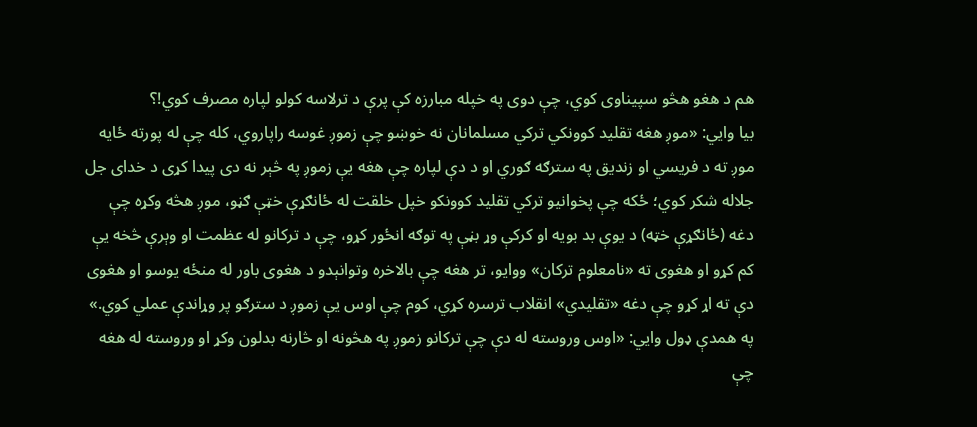هم د هغو هڅو سپیناوی کوي، چې دوی په خپله مبارزه کې پرې د ترلاسه کولو لپاره مصرف کوي!؟
بیا وايي: «موږ هغه تقلید کوونکي ترکي مسلمانان نه خوښو چې زموږ غوسه راپاروي، کله چې له پورته ځایه موږ ته د فریسي او زندیق په سترګه ګوري او د دې لپاره چې هغه یې زموږ په څېر نه دی پیدا کړی د خدای جل جلاله شکر کوي؛ ځکه چې پخوانیو ترکي تقلید کوونکو خپل خلقت له ځانګړې خټې ګڼو، موږ هڅه وکړه چې دغه (ځانګړې خټه) د یوې بد بویه او کرکې وړ بڼې په توګه انځور کړو، چې د ترکانو له عظمت او وېرې څخه يې کم کړو او هغوی ته «نامعلوم ترکان» ووایو، تر هغه چې بالاخره وتوانېدو د هغوی باور له منځه یوسو او هغوی دې ته اړ کړو چې دغه «تقلیدي» انقلاب ترسره کړي، کوم چې اوس یې زموږ د سترګو پر وړاندې عملي کوي.»
په همدې ډول وايي: «اوس وروسته له دې چې ترکانو زموږ په هڅونه او څارنه بدلون وکړ او وروسته له هغه چې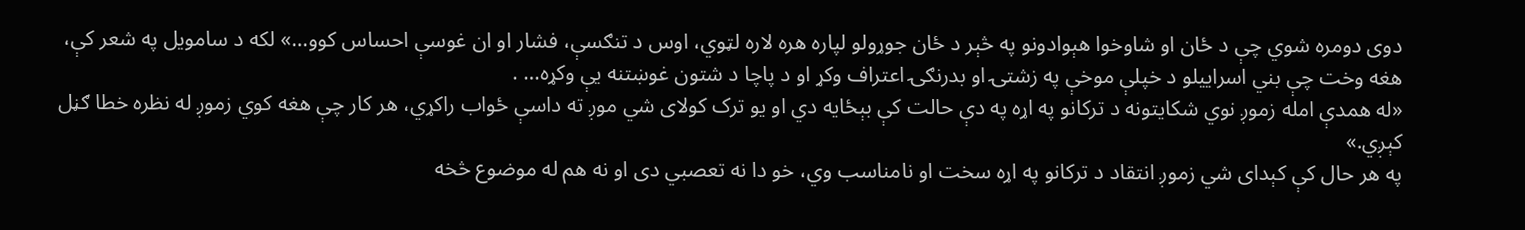دوی دومره شوي چې د ځان او شاوخوا هېوادونو په څېر د ځان جوړولو لپاره هره لاره لټوي، اوس د تنګسې، فشار او ان غوسې احساس کوو…» لکه د سامويل په شعر کې، هغه وخت چې بني اسرايیلو د خپلې موخې په زشتۍ او بدرنګۍ اعتراف وکړ او د پاچا د شتون غوښتنه یې وکړه… .
«له همدې امله زموږ نوي شکایتونه د ترکانو په اړه په دې حالت کې بېځایه دي او یو ترک کولای شي موږ ته داسې ځواب راکړي، هر کار چې هغه کوي زموږ له نظره خطا ګڼل کېږي.»
په هر حال کې کېدای شي زموږ انتقاد د ترکانو په اړه سخت او نامناسب وي، خو دا نه تعصبي دی او نه هم له موضوع څخه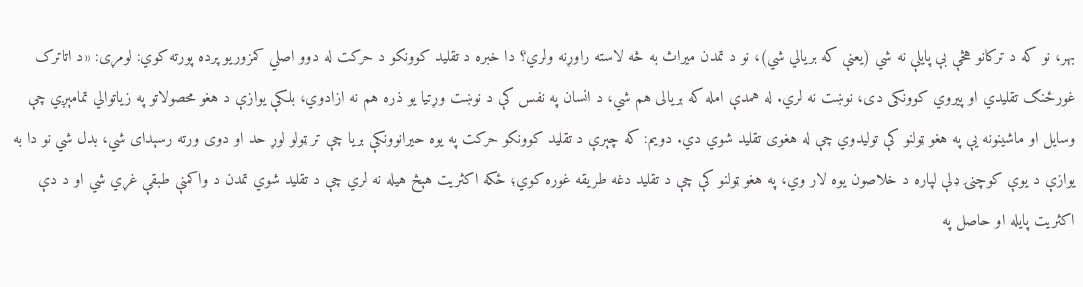بهر، نو که د ترکانو هڅې بې پایلې نه شي (یعنې که بریالي شي)، نو د تمدن میراث به څه لاسته راوړنه ولري؟ دا خبره د تقلید کوونکو د حرکت له دوو اصلي کمزوریو پرده پورته کوي: لومړی: «د اتاترک غورځنګ تقلیدي او پیروي کوونکی دی، نوښت نه لري. له همدې امله که بریالی هم شي، د انسان په نفس کې د نوښت وړتیا یو ذره هم نه ازادوي، بلکې یوازې د هغو محصولاتو په زیاتوالي تمامېږي چې وسایل او ماشینونه یې په هغو ټولنو کې تولیدوي چې له هغوی تقلید شوي دي. دویم: که چېرې د تقلید کوونکو حرکت په یوه حیرانوونکې بریا چې تر ټولو لوړ حد او دوی ورته رسېدای شي، بدل شي نو دا به یوازې د یوې کوچنۍ ډلې لپاره د خلاصون یوه لار وي، په هغو ټولنو کې چې د تقلید دغه طریقه غوره کوي؛ ځکه اکثریت هېڅ هیله نه لري چې د تقلید شوي تمدن د واکمنې طبقې غړي شي او د دې اکثریت پایله او حاصل په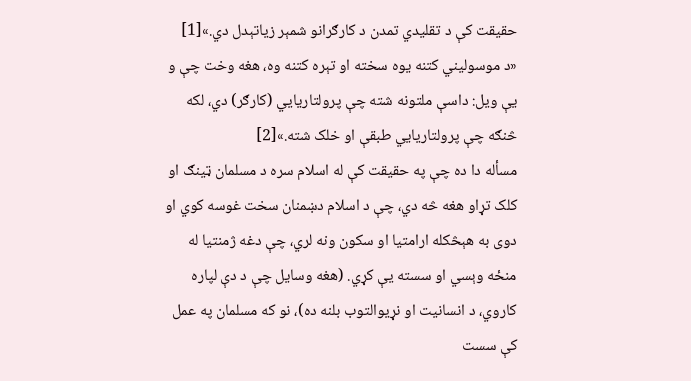حقیقت کې د تقلیدي تمدن د کارګرانو شمېر زیاتېدل دي.»[1]
«د موسولیني کتنه یوه سخته او تېره کتنه وه، هغه وخت چې و يې ویل: داسې ملتونه شته چې پرولتاریايي (کارګر) دي، لکه څنګه چې پرولتاریايي طبقې او خلک شته.»[2]
مسأله دا ده چې په حقیقت کې له اسلام سره د مسلمان ټینګ او کلک تړاو هغه څه دي، چې د اسلام دښمنان سخت غوسه کوي او دوی به هېڅکله ارامتيا او سکون ونه لري، چې دغه ژمنتیا له منځه وېسي او سسته یې کړي. (هغه وسایل چې د دې لپاره کاروي، د انسانیت او نړيوالتوب بلنه ده)، نو که مسلمان په عمل کې سست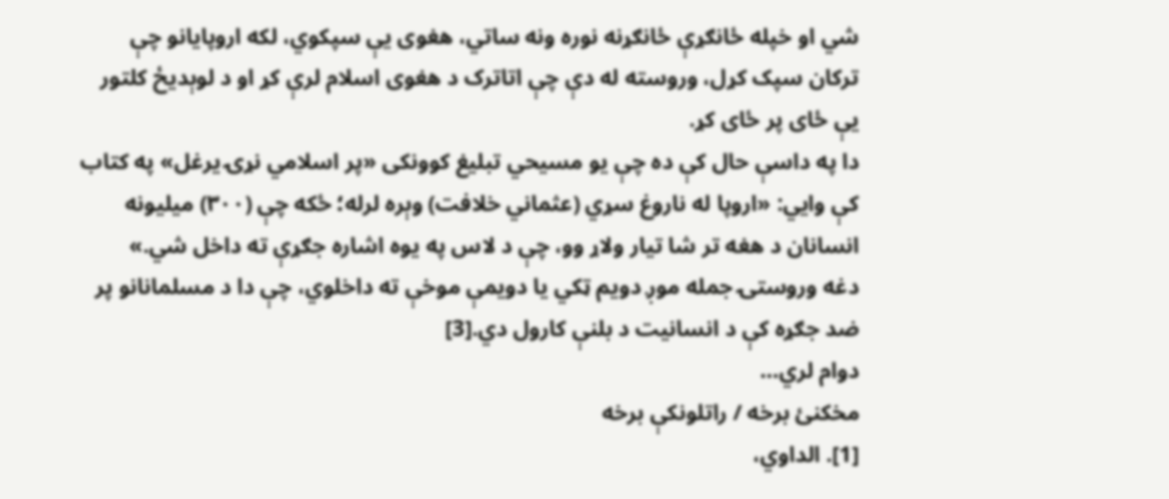شي او خپله ځانګړې ځانګړنه نوره ونه ساتي، هغوی یې سپکوي، لکه اروپایانو چې ترکان سپک کړل، وروسته له دې چې اتاترک د هغوی اسلام لرې کړ او د لوېدیځ کلتور یې ځای پر ځای کړ.
دا په داسې حال کې ده چې یو مسیحي تبلیغ کوونکی «پر اسلامي نړۍ یرغل» په کتاب کې وايي: «اروپا له ناروغ سړي (عثماني خلافت) وېره لرله؛ ځکه چې (۳۰۰) میلیونه انسانان د هغه تر شا تیار ولاړ وو، چې د لاس په یوه اشاره جګړې ته داخل شي.»
دغه وروستۍ جمله موږ دویم ټکي یا دویمې موخې ته داخلوي، چې دا د مسلمانانو پر ضد جګړه کې د انسانیت د بلنې کارول دي.[3]
دوام لري…
مخکنئ برخه / راتلونکې برخه
[1]. الداوي،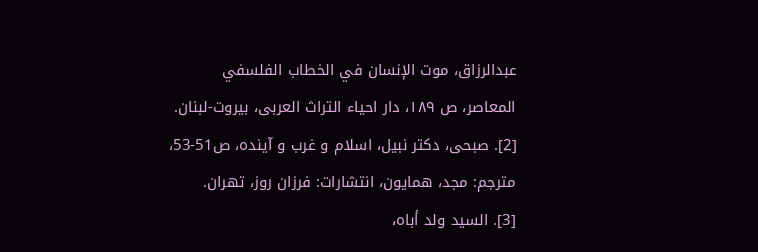عبدالرزاق، موت الإنسان في الخطاب الفلسفي المعاصر، ص ۱۸۹، دار احیاء التراث العربی، بیروت-لبنان.
[2]. صبحی، دکتر نبیل، اسلام و غرب و آینده، ص51-53، مترجم: مجد، همایون، انتشارات: فرزان روز، تهران.
[3]. السید ولد أباه،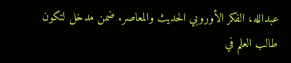عبدالله، الفکر الأوروبي الحدیث والمعاصر. ضمن مدخل لتکون طالب العلم في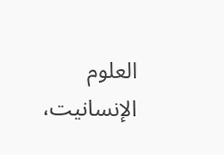العلوم الإنسانیت،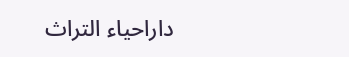داراحیاء التراث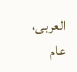العربی، عام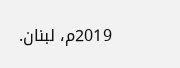2019م، لبنان.